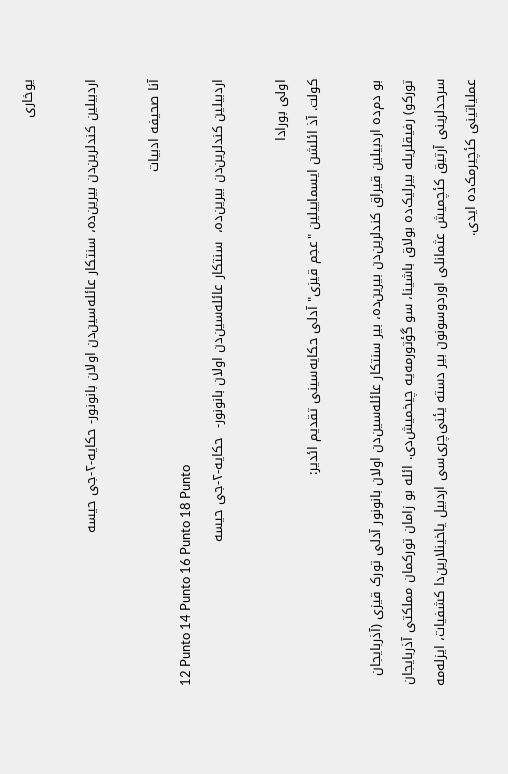یوخاری

اردبیلین کندلرین‌دن بیرین‌ده، سنتکار عائله‌سین‌دن اولان بانونور- حکایه‌-۲-جی حیسه

آنا صحیفه ادبیات
12 Punto 14 Punto 16 Punto 18 Punto
اردبیلین کندلرین‌دن بیرین‌ده،  سنتکار عائله‌سین‌دن اولان بانونور-  حکایه‌-۲-جی حیسه

اولی بورادا
کولت. آذ ائلشن ایسماییلین "عجم قیزی" آدلی حکایه‌سینی تقدیم ائدیر:

بو دم‌ده اردبیلین قیراق کندلرین‌دن بیرین‌ده، بیر سنتکار عائله‌سین‌دن اولان بانونور آدلی تورک قیزی (آذربایجان تورکو) رفیقلریله بیرلیک‌ده بولاق باشینا، سو گؤتورمه‌یه چیخمیش‌دی. ائله بو زامان تورکمان مملکتی آذربایجان سرحدلرینی آرتیق کئچمیش عثمانلی اوردوسونون بیر دسته یئنی‌چری‌سی اردبیل یاخینلارین‌دا کشفیات، ایزله‌مه عملیاتینی کئچیرمک‌ده ایدی.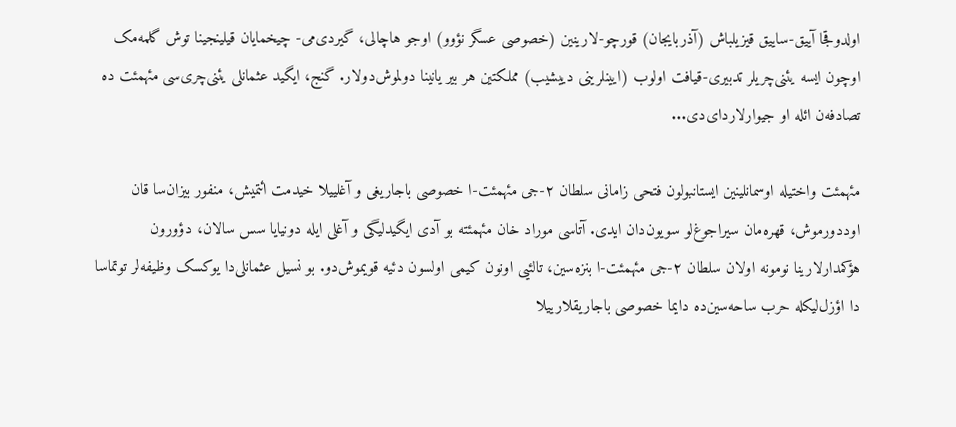اولدوقجا آییق-ساییق قیزیلباش (آذربایجان) قورچو-لارینین (خصوصی عسگر نؤوو) اوجو هاچالی، گیردی‌می- چیخمایان قیلینجینا توش گلمه‌مک اوچون ایسه یئنی‌چریلر تدبیری-قیافت اولوب (ایینلرینی دییشیب) مملکتین هر بیر یانینا دولموش‌دولار. گنج، ایگید عثمانلی یئنی‌چری‌سی مئهمئت ده تصادفه‌ن ائله او جیوارلاردای‌دی...

مئهمئت واختیله اوسمانلینین ایستانبولون فتحی زامانی سلطان ۲-جی مئهمئت-ا خصوصی باجاریغی و آغلییلا خیدمت ائتمیش، منفور بیزان‌سا قان اوددورموش، قهره‌مان سیراجوغ‌لو سویون‌دان ایدی. آتاسی موراد خان مئهمئته بو آدی ایگیدلیگی و آغلی ایله دونیایا سس سالان، دؤورون هؤکمدارلارینا نومونه اولان سلطان ۲-جی مئهمئت-ا بنزه‌سین، تالئیی اونون کیمی اولسون دئیه قویموش‌دو. بو نسیل عثمانلی‌دا یوکسک وظیفه‌لر توتماسا دا اؤزل‌لیکله حرب ساحه‌سین‌ده دایما خصوصی باجاریقلارییلا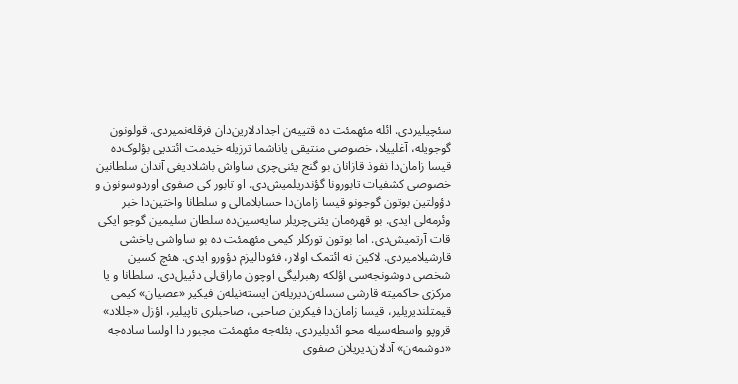سئچیلیردی. ائله مئهمئت ده قتییه‌ن اجدادلارین‌دان فرقله‌نمیردی. قولونون گوجویله، آغلییلا، خصوصی منتیقی یاناشما ترزیله خیدمت ائتدیی بؤلوک‌ده قیسا زامان‌دا نفوذ قازانان بو گنج یئنی‌چری ساواش باشلادیغی آندان سلطانین خصوصی کشفیات تابورونا گؤندریلمیش‌دی. او تابور کی صفوی اوردوسونون و دؤولتین بوتون گوجونو قیسا زامان‌دا حسابلامالی و سلطانا واختین‌دا خبر وئرمه‌لی ایدی. بو قهره‌مان یئنی‌چریلر سایه‌سین‌ده سلطان سلیمین گوجو ایکی قات آرتمیش‌دی. اما بوتون تورکلر کیمی مئهمئت ده بو ساواشی یاخشی قارشیلامیردی. لاکین نه ائتمک اولار، فئودالیزم دؤورو ایدی. هئچ کسین شخصی دوشونجه‌سی اؤلکه رهبرلیگی اوچون ماراق‌لی دئییل‌دی. سلطانا و یا مرکزی حاکمیته قارشی سسله‌ن‌دیریله‌ن ایسته‌نیله‌ن فیکیر «عصیان» کیمی قیمتلندیریلیر، قیسا زامان‌دا فیکرین صاحبی، صاحبلری تاپیلیر، اؤزل «جللاد» قروپو واسطه‌سیله محو ائدیلیردی. بئله‌جه مئهمئت مجبور دا اولسا ساده‌جه «دوشمه‌ن» آدلان‌دیریلان صفوی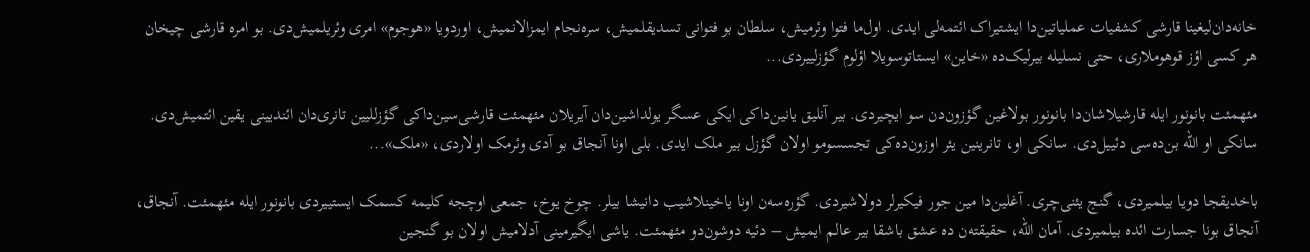خانه‌دان‌لیغینا قارشی کشفیات عملیاتین‌دا ایشتیراک ائتمه‌لی ایدی. اول‌ما فتوا وئرمیش، سلطان بو فتوانی تسدیقلمیش، سره‌نجام ایمزالانمیش، اوردویا «هوجوم» امری وئریلمیش‌دی. بو امره قارشی چیخان هر کسی اؤز قوهوملاری، حتی نسلیله بیرلیک‌ده «خاین» ایستاتوسویلا اؤلوم گؤزلییردی...

مئهمئت بانونور ایله قارشیلاشان‌دا بانونور بولاغین گؤزون‌دن سو ایچیردی. بیر آنلیق یانین‌داکی ایکی عسگر یولداشین‌دان آیریلان مئهمئت قارشی‌سین‌داکی گؤزللیین تانری‌دان ائندیینی یقین ائتمیش‌دی. سانکی او الله بن‌ده‌سی دئییل‌دی. سانکی او، تانرینین یئر اوزون‌ده‌کی تجسسومو اولان گؤزل بیر ملک ایدی. بلی اونا آنجاق بو آدی وئرمک اولاردی، «ملک»...

باخدیقجا دویا بیلمیردی، گنج یئنی‌چری. آغلین‌دا مین جور فیکیرلر دولاشیردی. گؤره‌سه‌ن اونا یاخینلاشیب دانیشا بیلر. چوخ یوخ، جمعی اوچجه کلیمه کسمک ایستییردی بانونور ایله مئهمئت. آنجاق، آنجاق بونا جسارت ائده بیلمیردی. آمان الله، حقیقته‌ن ده عشق باشقا بیر عالم ایمیش – دئیه دوشون‌دو مئهمئت. یاشی ایگیرمینی آدلامیش اولان بو گنجین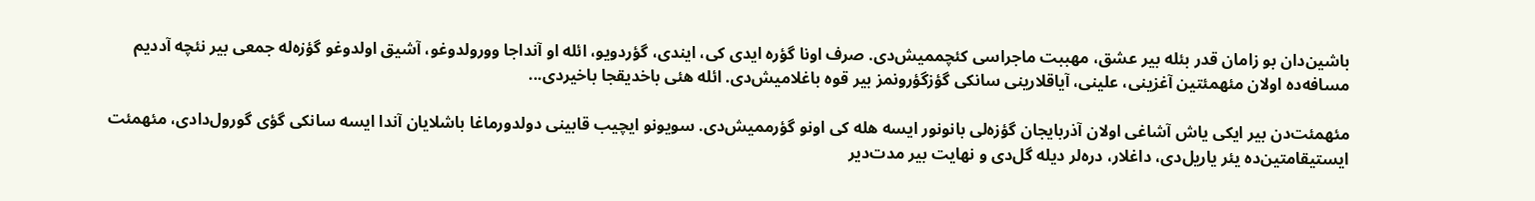باشین‌دان بو زامان قدر بئله بیر عشق، مهببت ماجراسی کئچممیش‌دی. صرف اونا گؤره ایدی کی، ایندی، گؤردویو، ائله او آنداجا وورولدوغو، آشیق اولدوغو گؤزه‌له جمعی بیر نئچه آددیم مسافه‌ده اولان مئهمئتین آغزینی، علینی، آیاقلارینی سانکی گؤزگؤرونمز بیر قوه باغلامیش‌دی. ائله هئی باخدیقجا باخیردی...

مئهمئت‌دن بیر ایکی یاش آشاغی اولان آذربایجان گؤزه‌لی بانونور ایسه هله کی اونو گؤرممیش‌دی. سویونو ایچیب قابینی دولدورماغا باشلایان آندا ایسه سانکی گؤی گورول‌دادی، مئهمئت ایستیقامتین‌ده یئر یاریل‌دی، داغلار، دره‌لر دیله گل‌دی و نهایت بیر مدت‌دیر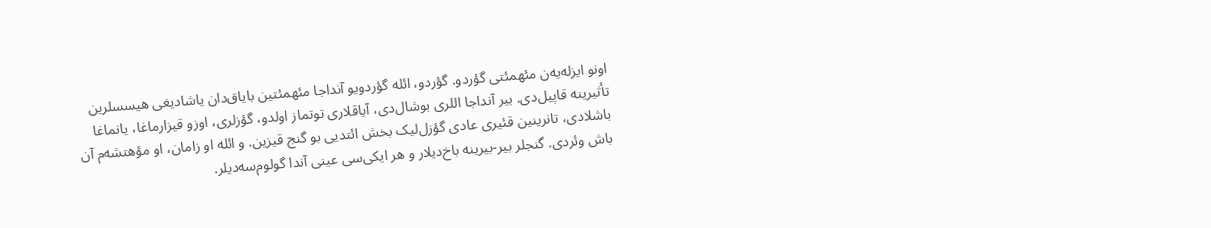اونو ایزله‌یه‌ن مئهمئتی گؤردو. گؤردو، ائله گؤردویو آنداجا مئهمئتین بایاق‌دان یاشادیغی هیسسلرین تأثیرینه قاپیل‌دی. بیر آنداجا اللری بوشال‌دی، آیاقلاری توتماز اولدو، گؤزلری، اوزو قیزارماغا، یانماغا باشلادی، تانرینین قئیری عادی گؤزل‌لیک بخش ائتدیی بو گنج قیزین. و ائله او زامان، او مؤهتشه‌م آن باش وئردی. گنجلر بیر-بیرینه باخ‌دیلار و هر ایکی‌سی عینی آندا گولوم‌سه‌دیلر.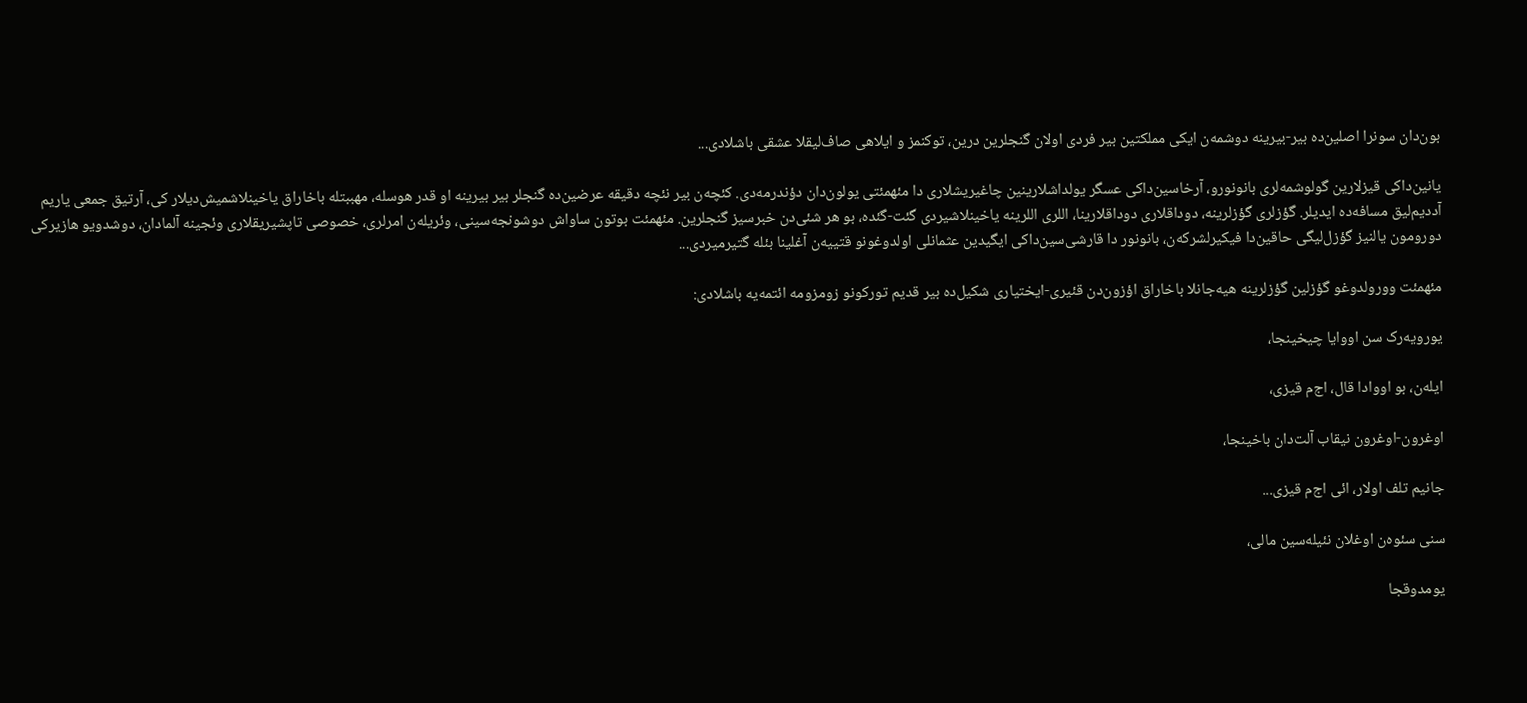بون‌دان سونرا اصلین‌ده بیر-بیرینه دوشمه‌ن ایکی مملکتین بیر فردی اولان گنجلرین درین، توکنمز و ایلاهی صاف‌لیقلا عشقی باشلادی...

یانین‌داکی قیزلارین گولوشمه‌لری بانونورو، آرخاسین‌داکی عسگر یولداشلارینین چاغیریشلاری دا مئهمئتی یولون‌دان دؤندرمه‌دی. کئچه‌ن بیر نئچه دقیقه عرضین‌ده گنجلر بیر بیرینه او قدر هوسله، مهببتله باخاراق یاخینلاشمیش‌دیلار کی، آرتیق جمعی یاریم آددیم‌لیق مسافه‌ده ایدیلر. گؤزلری گؤزلرینه، دوداقلاری دوداقلارینا، اللری اللرینه یاخینلاشیردی گئت-گئده، بو هر شئی‌دن خبرسیز گنجلرین. مئهمئت بوتون ساواش دوشونجه‌سینی، وئریله‌ن امرلری، خصوصی تاپشیریقلاری وئجینه آلمادان، دوشدویو هازیرکی دورومون یالنیز گؤزل‌لیگی حاقین‌دا فیکیرلشرکه‌ن، بانونور دا قارشی‌سین‌داکی ایگیدین عثمانلی اولدوغونو قتییه‌ن آغلینا بئله گتیرمیردی...

مئهمئت وورولدوغو گؤزلین گؤزلرینه هیه‌جانلا باخاراق اؤزون‌دن قئیری-ایختیاری شکیل‌ده بیر قدیم تورکونو زومزومه ائتمه‌یه باشلادی:

یورویه‌رک سن اووایا چیخینجا،

ایله‌ن، بو اووادا قال، اج‌م قیزی،

اوغرون-اوغرون نیقاب آلت‌دان باخینجا،

جانیم تلف اولار، ائی اج‌م قیزی...

سنی سئوه‌ن اوغلان نئیله‌سین مالی،

یومدوقجا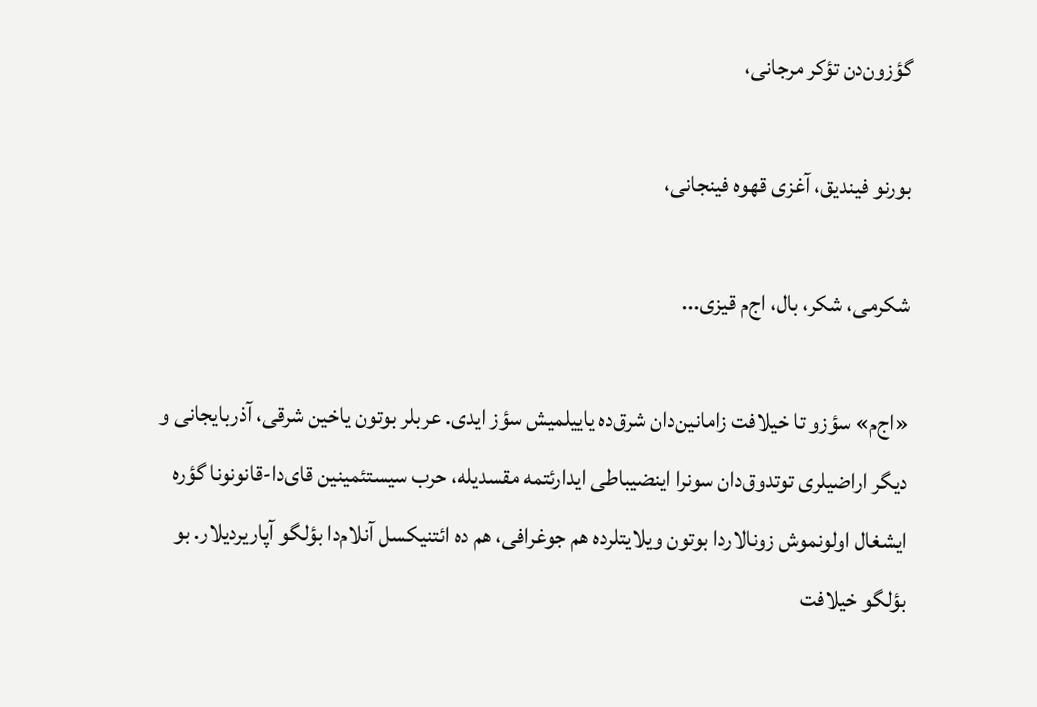گؤزون‌دن تؤکر مرجانی،

بورنو فیندیق، آغزی قهوه فینجانی،

شکرمی، شکر، بال، اج‌م قیزی...

«اج‌م» سؤزو تا خیلافت زامانین‌دان شرق‌ده یاییلمیش سؤز ایدی. عربلر بوتون یاخین شرقی، آذربایجانی و دیگر اراضیلری توتدوق‌دان سونرا اینضیباطی ایدارئتمه مقسدیله، حرب سیستئمینین قای‌دا-قانونونا گؤره ایشغال اولونموش زونالاردا بوتون ویلایتلرده هم جوغرافی، هم ده ائتنیکسل آنلام‌دا بؤلگو آپاریردیلار. بو بؤلگو خیلافت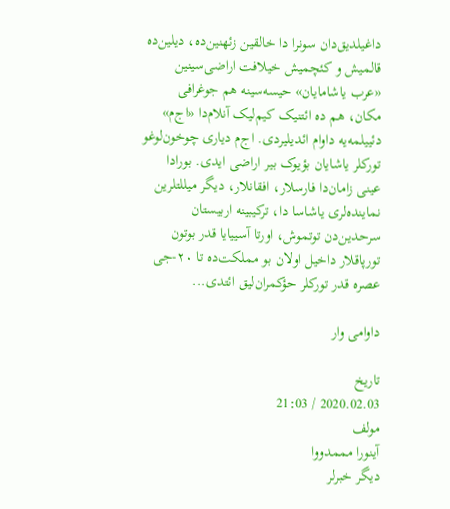داغیلدیق‌دان سونرا دا خالقین زئهنین‌ده، دیلین‌ده قالمیش و کئچمیش خیلافت اراضی‌سینین «عرب یاشامایان» حیسه‌سینه هم جوغرافی مکان، هم ده ائتنیک کیم‌لیک آنلام‌دا «اج‌م» دئییلمه‌یه داوام ائدیلیردی. اج‌م دیاری چوخون‌لوغو تورکلر یاشایان بؤیوک بیر اراضی ایدی. بورادا عینی زامان‌دا فارسلار، افقانلار، دیگر میللتلرین نماینده‌لری یاشاسا دا، ترکیبینه اربیستان سرحدین‌دن توتموش، اورتا آسییایا قدر بوتون تورپاقلار داخیل اولان بو مملکت‌ده تا ۲۰-جی عصره قدر تورکلر حؤکمران‌لیق ائتدی...

داوامی وار

تاریخ
2020.02.03 / 21:03
مولف
آینورا مممدووا
دیگر خبرلر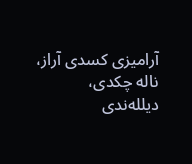آرامیزی کسدی آراز، ناله چکدی، دیلله‌ندی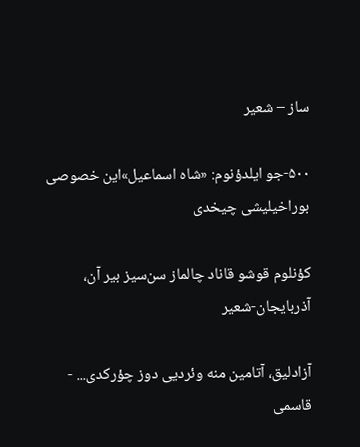ساز – شعیر

۵۰۰-جو ایلدؤنوم: «شاه اسماعیل»این خصوصی بوراخیلیشی چیخدی

کؤنلوم قوشو قاناد چالماز سن‌سیز بیر آن، آذربایجان-شعیر

آزادلیق، آتامین منه وئردیی دوز چؤرکدی... - قاسمی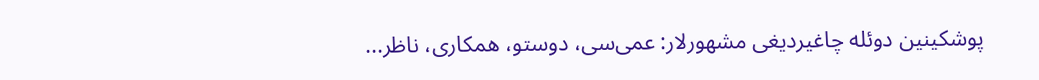پوشکینین دوئله چاغیردیغی مشهورلار: عمی‌سی، دوستو، همکاری، ناظر...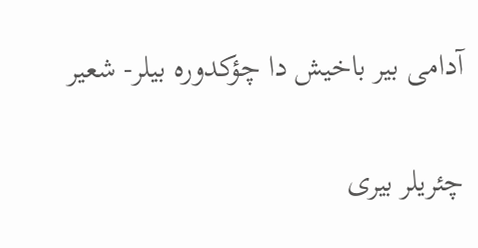آدامی بیر باخیش دا چؤکدوره بیلر- شعیر

چئریلر بیری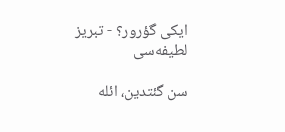ایکی گؤرور؟ - تبریز لطیفه‌سی

سن گئتدین، ائله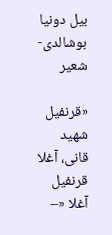بیل دونیا بوشالدی-شعیر

«قرنفیل شهید قانی، آغلا قرنفیل آغلا «–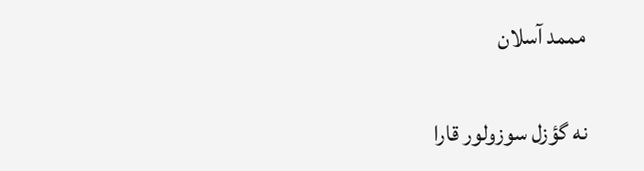مممد آسلان

نه گؤزل سوزولور قارا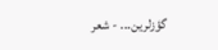گؤزلرین... - شعر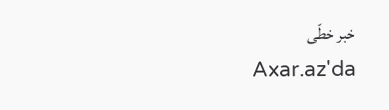خبر خطّی
Axar.az'da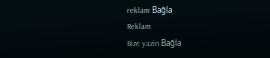reklam Bağla
Reklam
Bize yazin Bağla